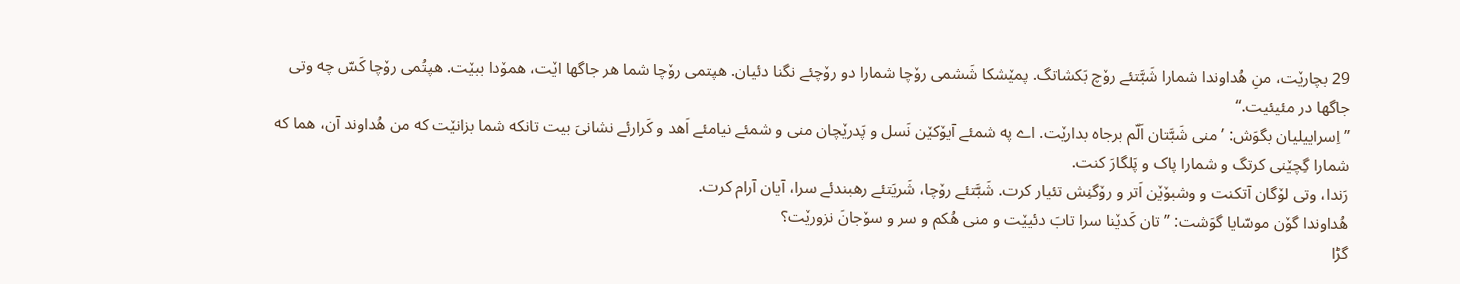29 بچارێت، منِ هُداوندا شمارا شَبَّتئے رۆچ بَکشاتگ. پمێشکا شَشمی رۆچا شمارا دو رۆچئے نگنا دئیان. هپتمی رۆچا شما هر جاگها اێت، همۆدا ببێت. هپتُمی رۆچا کَسّ چه وتی جاگها در مئیئیت.“
”اِسراییلیان بگوَش: ’منی شَبَّتان اَلّم برجاه بدارێت. اے په شمئے آیۆکێن نَسل و پَدرێچان منی و شمئے نیامئے اَهد و کَرارئے نشانیَ بیت تانکه شما بزانێت که من هُداوند آن، هما که شمارا گِچێنی کرتگ و شمارا پاک و پَلگارَ کنت.
رَندا، وتی لۆگان آتکنت و وشبۆێن اَتر و رۆگنِش تئیار کرت. شَبَّتئے رۆچا، شَریَتئے رهبندئے سرا، آیان آرام کرت.
هُداوندا گۆن موسّایا گوَشت: ”تان کَدێنا سرا تابَ دئیێت و منی هُکم و سر و سۆجانَ نزورێت؟
گڑا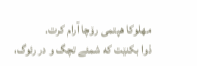مهلوکا هپتمی رۆچا آرام کرت.
دْوا بکنێت که شمئے تچگ و در رئوگ،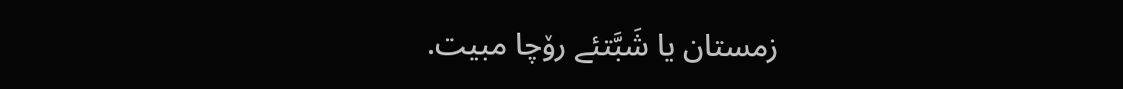زمستان یا شَبَّتئے رۆچا مبیت.